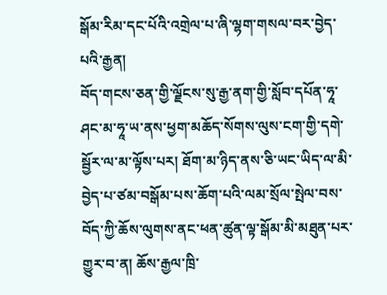སྒོམ་རིམ་དང་པོའི་འགྲེལ་པ་ཞི་ལྷག་གསལ་བར་བྱེད་པའི་རྒྱན།
བོད་གངས་ཅན་གྱི་ལྗོངས་སུ་རྒྱ་ནག་གྱི་སློབ་དཔོན་ཧཱ་ཤང་མ་ཧཱ་ཡ་ནས་ཕྱག་མཆོད་སོགས་ལུས་ངག་གྱི་དགེ་སྦྱོར་ལ་མ་ལྟོས་པར། ཐོག་མ་ཉིད་ནས་ཅི་ཡང་ཡིད་ལ་མི་བྱེད་པ་ཙམ་བསྒོམ་པས་ཆོག་པའི་ལམ་སྲོལ་སྤེལ་བས་བོད་ཀྱི་ཆོས་ལུགས་ནང་ཕན་ཚུན་ལྟ་སྒོམ་མི་མཐུན་པར་གྱུར་བ་ན། ཆོས་རྒྱལ་ཁྲི་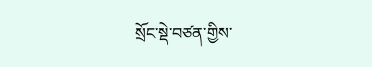སྲོང་སྡེ་བཙན་གྱིས་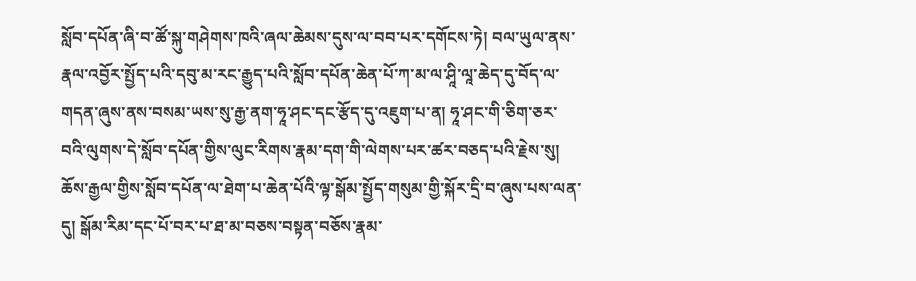སློབ་དཔོན་ཞི་བ་ཚོ་སྐུ་གཤེགས་ཁའི་ཞལ་ཆེམས་དུས་ལ་བབ་པར་དགོངས་ཏེ། བལ་ཡུལ་ནས་རྣལ་འབྱོར་སྤྱོད་པའི་དབུ་མ་རང་རྒྱུད་པའི་སློབ་དཔོན་ཆེན་པོ་ཀ་མ་ལ་ཤཱི་ལཱ་ཆེད་དུ་བོད་ལ་གདན་ཞུས་ནས་བསམ་ཡས་སུ་རྒྱ་ནག་ཧཱ་ཤང་དང་རྩོད་དུ་འཇུག་པ་ན། ཧཱ་ཤང་གི་ཅིག་ཅར་བའི་ལུགས་དེ་སློབ་དཔོན་གྱིས་ལུང་རིགས་རྣམ་དག་གི་ལེགས་པར་ཚར་བཅད་པའི་རྗེས་སུ། ཆོས་རྒྱལ་གྱིས་སློབ་དཔོན་ལ་ཐེག་པ་ཆེན་པོའི་ལྟ་སྒོམ་སྤྱོད་གསུམ་གྱི་སྐོར་དྲི་བ་ཞུས་པས་ལན་དུ། སྒོམ་རིམ་དང་པོ་བར་པ་ཐ་མ་བཅས་བསྟན་བཅོས་རྣམ་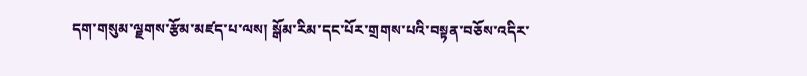དག་གསུམ་ལྗགས་རྩོམ་མཛད་པ་ལས། སྒོམ་རིམ་དང་པོར་གྲགས་པའི་བསྟན་བཅོས་འདིར་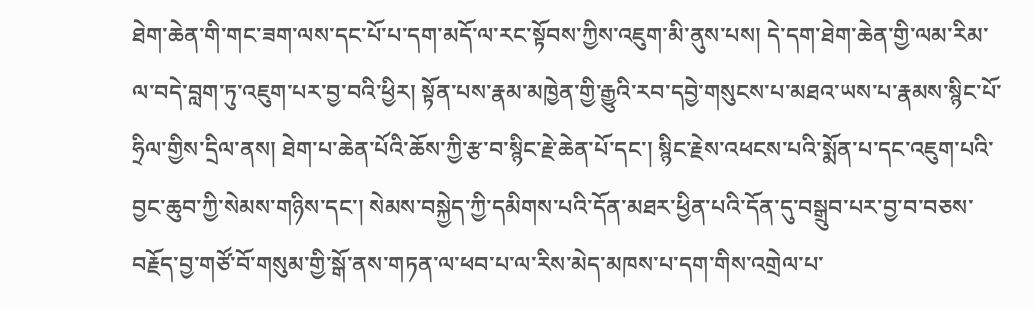ཐེག་ཆེན་གི་གང་ཟག་ལས་དང་པོ་པ་དག་མདོ་ལ་རང་སྟོབས་ཀྱིས་འཇུག་མི་ནུས་པས། དེ་དག་ཐེག་ཆེན་གྱི་ལམ་རིམ་ལ་བདེ་བླག་ཏུ་འཇུག་པར་བྱ་བའི་ཕྱིར། སྟོན་པས་རྣམ་མཁྱེན་གྱི་རྒྱུའི་རབ་དབྱེ་གསུངས་པ་མཐའ་ཡས་པ་རྣམས་སྙིང་པོ་ཧྲིལ་གྱིས་དྲིལ་ནས། ཐེག་པ་ཆེན་པོའི་ཆོས་ཀྱི་རྩ་བ་སྙིང་རྗེ་ཆེན་པོ་དང་། སྙིང་རྗེས་འཕངས་པའི་སྨོན་པ་དང་འཇུག་པའི་བྱང་ཆུབ་ཀྱི་སེམས་གཉིས་དང་། སེམས་བསྐྱེད་ཀྱི་དམིགས་པའི་དོན་མཐར་ཕྱིན་པའི་དོན་དུ་བསྒྲུབ་པར་བྱ་བ་བཅས་བརྗོད་བྱ་གཙོ་བོ་གསུམ་གྱི་སྒོ་ནས་གཏན་ལ་ཕབ་པ་ལ་རིས་མེད་མཁས་པ་དག་གིས་འགྲེལ་པ་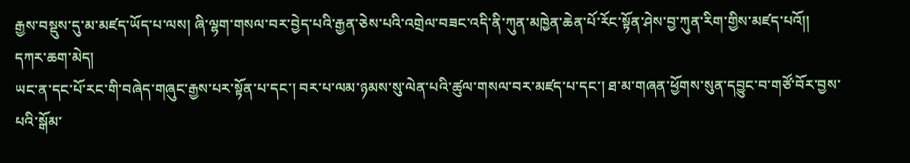རྒྱས་བསྡུས་དུ་མ་མཛད་ཡོད་པ་ལས། ཞི་ལྷག་གསལ་བར་བྱེད་པའི་རྒྱན་ཅེས་པའི་འགྲེལ་བཟང་འདི་ནི་ཀུན་མཁྱེན་ཆེན་པོ་རོང་སྟོན་ཤེས་བྱ་ཀུན་རིག་གྱིས་མཛད་པའོ།།
དཀར་ཆག་མེད།
ཡང་ན་དང་པོ་རང་གི་བཞེད་གཞུང་རྒྱས་པར་སྟོན་པ་དང་། བར་པ་ལམ་ཉམས་སུ་ལེན་པའི་ཚུལ་གསལ་བར་མཛད་པ་དང་། ཐ་མ་གཞན་ཕྱོགས་སུན་དབྱུང་བ་གཙོ་བོར་བྱས་པའི་སྒོམ་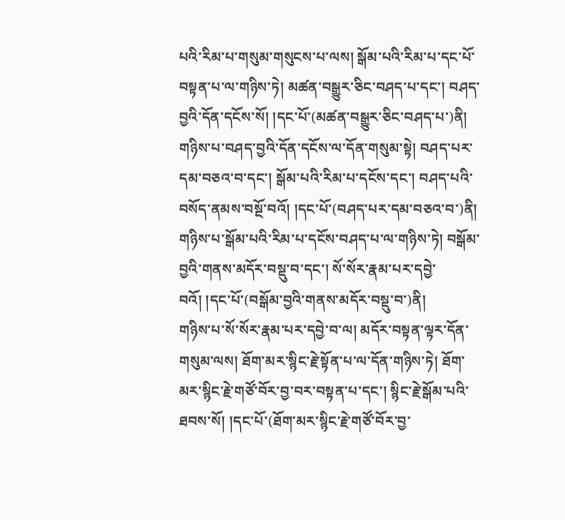པའི་རིམ་པ་གསུམ་གསུངས་པ་ལས། སྒོམ་པའི་རིམ་པ་དང་པོ་བསྟན་པ་ལ་གཉིས་ཏེ། མཚན་བསྒྱུར་ཅིང་བཤད་པ་དང་། བཤད་བྱའི་དོན་དངོས་སོ། །དང་པོ་(མཚན་བསྒྱུར་ཅིང་བཤད་པ་)ནི།
གཉིས་པ་བཤད་བྱའི་དོན་དངོས་ལ་དོན་གསུམ་སྟེ། བཤད་པར་དམ་བཅའ་བ་དང་། སྒོམ་པའི་རིམ་པ་དངོས་དང་། བཤད་པའི་བསོད་ནམས་བསྔོ་བའོ། །དང་པོ་(བཤད་པར་དམ་བཅའ་བ་)ནི།
གཉིས་པ་སྒོམ་པའི་རིམ་པ་དངོས་བཤད་པ་ལ་གཉིས་ཏེ། བསྒོམ་བྱའི་གནས་མདོར་བསྡུ་བ་དང་། སོ་སོར་རྣམ་པར་དབྱེ་བའོ། །དང་པོ་(བསྒོམ་བྱའི་གནས་མདོར་བསྡུ་བ་)ནི།
གཉིས་པ་སོ་སོར་རྣམ་པར་དབྱེ་བ་ལ། མདོར་བསྟན་ལྟར་དོན་གསུམ་ལས། ཐོག་མར་སྙིང་རྗེ་སྟོན་པ་ལ་དོན་གཉིས་ཏེ། ཐོག་མར་སྙིང་རྗེ་གཙོ་བོར་བྱ་བར་བསྟན་པ་དང་། སྙིང་རྗེ་སྒོམ་པའི་ཐབས་སོ། །དང་པོ་(ཐོག་མར་སྙིང་རྗེ་གཙོ་བོར་བྱ་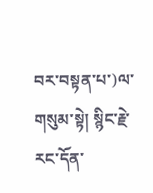བར་བསྟན་པ་)ལ་གསུམ་སྟེ། སྙིང་རྗེ་རང་དོན་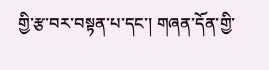གྱི་རྩ་བར་བསྟན་པ་དང་། གཞན་དོན་གྱི་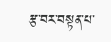རྩ་བར་བསྟན་པ་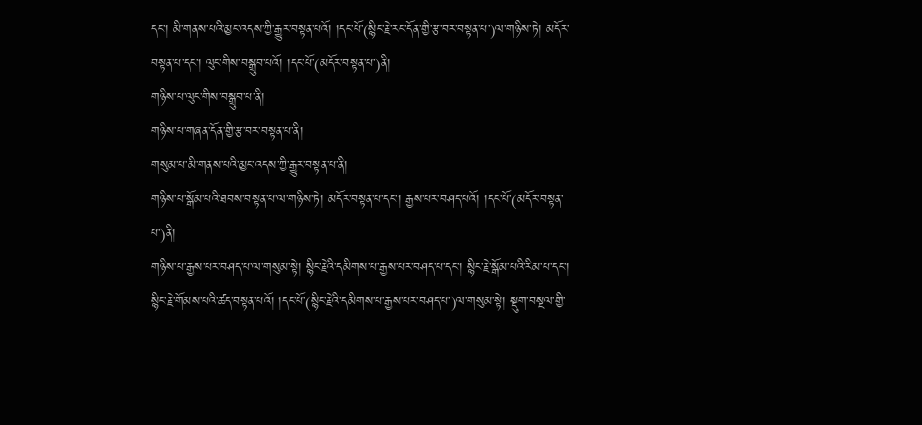དང་། མི་གནས་པའི་མྱང་འདས་ཀྱི་རྒྱུར་བསྟན་པའོ། །དང་པོ་(སྙིང་རྗེ་རང་དོན་གྱི་རྩ་བར་བསྟན་པ་)ལ་གཉིས་ཏེ། མདོར་བསྟན་པ་དང་། ལུང་གིས་བསྒྲུབ་པའོ། །དང་པོ་(མདོར་བསྟན་པ་)ནི།
གཉིས་པ་ལུང་གིས་བསྒྲུབ་པ་ནི།
གཉིས་པ་གཞན་དོན་གྱི་རྩ་བར་བསྟན་པ་ནི།
གསུམ་པ་མི་གནས་པའི་མྱང་འདས་ཀྱི་རྒྱུར་བསྟན་པ་ནི།
གཉིས་པ་སྒོམ་པའི་ཐབས་བསྟན་པ་ལ་གཉིས་ཏེ། མདོར་བསྟན་པ་དང་། རྒྱས་པར་བཤད་པའོ། །དང་པོ་(མདོར་བསྟན་པ་)ནི།
གཉིས་པ་རྒྱས་པར་བཤད་པ་ལ་གསུམ་སྟེ། སྙིང་རྗེའི་དམིགས་པ་རྒྱས་པར་བཤད་པ་དང་། སྙིང་རྗེ་སྒོམ་པའི་རིམ་པ་དང་། སྙིང་རྗེ་གོམས་པའི་ཚད་བསྟན་པའོ། །དང་པོ་(སྙིང་རྗེའི་དམིགས་པ་རྒྱས་པར་བཤད་པ་)ལ་གསུམ་སྟེ། སྡུག་བསྔལ་གྱི་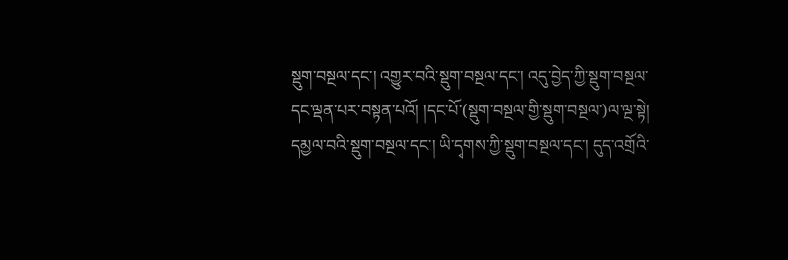སྡུག་བསྔལ་དང་། འགྱུར་བའི་སྡུག་བསྔལ་དང་། འདུ་བྱེད་ཀྱི་སྡུག་བསྔལ་དང་ལྡན་པར་བསྟན་པའོ། །དང་པོ་(སྡུག་བསྔལ་གྱི་སྡུག་བསྔལ་)ལ་ལྔ་སྟེ། དམྱལ་བའི་སྡུག་བསྔལ་དང་། ཡི་དྭགས་ཀྱི་སྡུག་བསྔལ་དང་། དུད་འགྲོའི་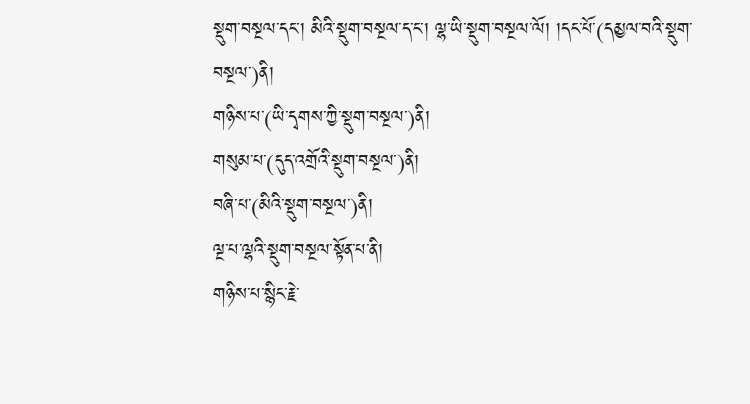སྡུག་བསྔལ་དང་། མིའི་སྡུག་བསྔལ་ད་ང་། ལྷ་ཡི་སྡུག་བསྔལ་ལོ། །དང་པོ་(དམྱལ་བའི་སྡུག་བསྔལ་)ནི།
གཉིས་པ་(ཡི་དྭགས་ཀྱི་སྡུག་བསྔལ་)ནི།
གསུམ་པ་(དུད་འགྲོའི་སྡུག་བསྔལ་)ནི།
བཞི་པ་(མིའི་སྡུག་བསྔལ་)ནི།
ལྔ་པ་ལྷའི་སྡུག་བསྔལ་སྟོན་པ་ནི།
གཉིས་པ་སྙིང་རྗེ་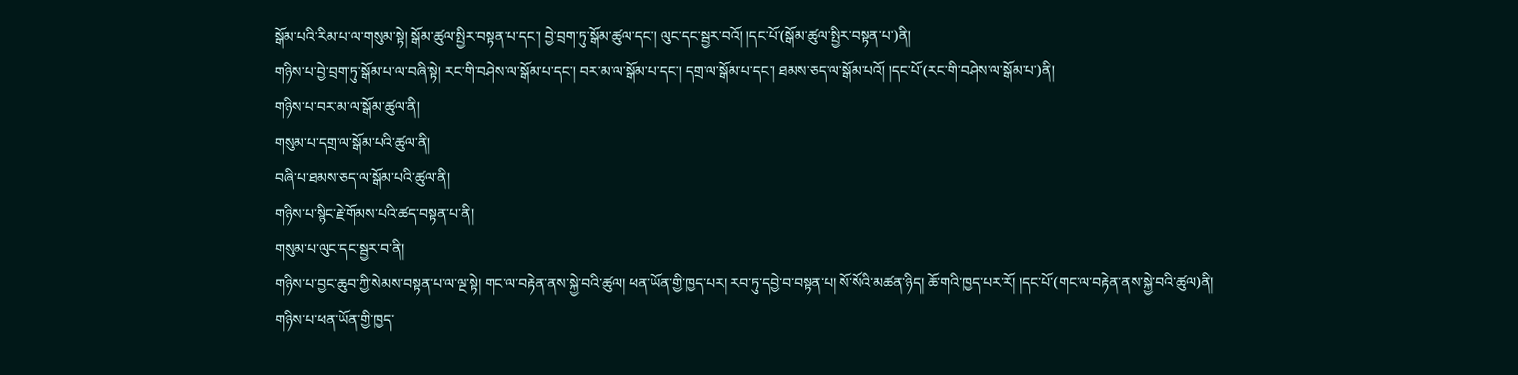སྒོམ་པའི་རིམ་པ་ལ་གསུམ་སྟེ། སྒོམ་ཚུལ་སྤྱིར་བསྟན་པ་དང་། བྱེ་བྲག་ཏུ་སྒོམ་ཚུལ་དང་། ལུང་དང་སྦྱར་བའོ། །དང་པོ་(སྒོམ་ཚུལ་སྤྱིར་བསྟན་པ་)ནི།
གཉིས་པ་བྱེ་བྲག་ཏུ་སྒོམ་པ་ལ་བཞི་སྟེ། རང་གི་བཤེས་ལ་སྒོམ་པ་དང་། བར་མ་ལ་སྒོམ་པ་དང་། དགྲ་ལ་སྒོམ་པ་དང་། ཐམས་ཅད་ལ་སྒོམ་པའོ། །དང་པོ་(རང་གི་བཤེས་ལ་སྒོམ་པ་)ནི།
གཉིས་པ་བར་མ་ལ་སྒོམ་ཚུལ་ནི།
གསུམ་པ་དགྲ་ལ་སྒོམ་པའི་ཚུལ་ནི།
བཞི་པ་ཐམས་ཅད་ལ་སྒོམ་པའི་ཚུལ་ནི།
གཉིས་པ་སྙིང་རྗེ་གོམས་པའི་ཚད་བསྟན་པ་ནི།
གསུམ་པ་ལུང་དང་སྦྱར་བ་ནི།
གཉིས་པ་བྱང་ཆུབ་ཀྱི་སེམས་བསྟན་པ་ལ་ལྔ་སྟེ། གང་ལ་བརྟེན་ནས་སྐྱེ་བའི་ཚུལ། ཕན་ཡོན་གྱི་ཁྱད་པར། རབ་ཏུ་དབྱེ་བ་བསྟན་པ། སོ་སོའི་མཚན་ཉིད། ཆོ་གའི་ཁྱད་པར་རོ། །དང་པོ་(གང་ལ་བརྟེན་ནས་སྐྱེ་བའི་ཚུལ)ནི།
གཉིས་པ་ཕན་ཡོན་གྱི་ཁྱད་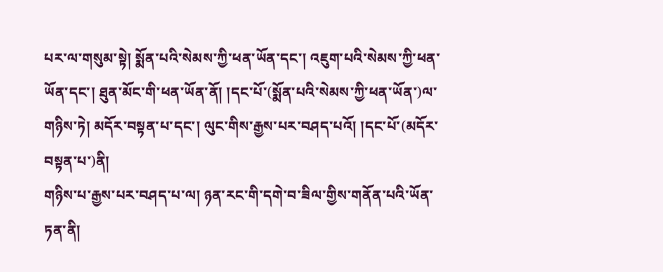པར་ལ་གསུམ་སྟེ། སྨོན་པའི་སེམས་ཀྱི་ཕན་ཡོན་དང་། འཇུག་པའི་སེམས་ཀྱི་ཕན་ཡོན་དང་། ཐུན་མོང་གི་ཕན་ཡོན་ནོ། །དང་པོ་(སྨོན་པའི་སེམས་ཀྱི་ཕན་ཡོན་)ལ་གཉིས་ཏེ། མདོར་བསྟན་པ་དང་། ལུང་གིས་རྒྱས་པར་བཤད་པའོ། །དང་པོ་(མདོར་བསྟན་པ་)ནི།
གཉིས་པ་རྒྱས་པར་བཤད་པ་ལ། ཉན་རང་གི་དགེ་བ་ཟིལ་གྱིས་གནོན་པའི་ཡོན་ཏན་ནི།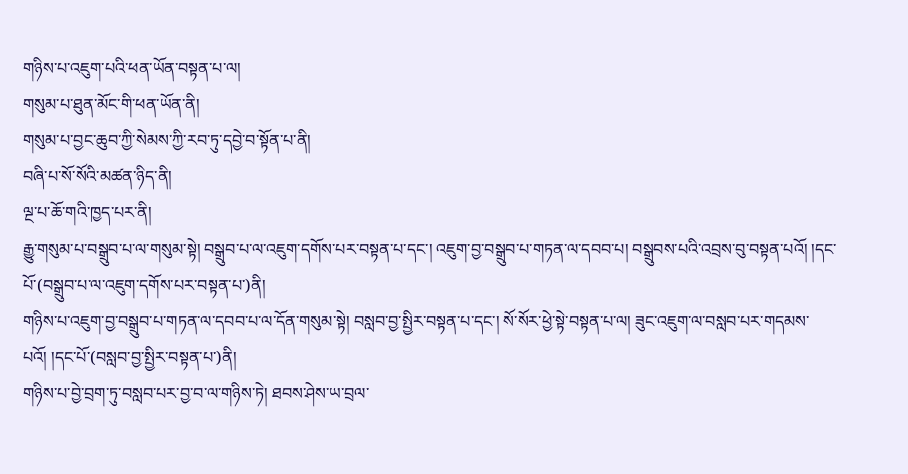གཉིས་པ་འཇུག་པའི་ཕན་ཡོན་བསྟན་པ་ལ།
གསུམ་པ་ཐུན་མོང་གི་ཕན་ཡོན་ནི།
གསུམ་པ་བྱང་ཆུབ་ཀྱི་སེམས་ཀྱི་རབ་ཏུ་དབྱེ་བ་སྟོན་པ་ནི།
བཞི་པ་སོ་སོའི་མཚན་ཉིད་ནི།
ལྔ་པ་ཆོ་གའི་ཁྱད་པར་ནི།
རྒྱུ་གསུམ་པ་བསྒྲུབ་པ་ལ་གསུམ་སྟེ། བསྒྲུབ་པ་ལ་འཇུག་དགོས་པར་བསྟན་པ་དང་། འཇུག་བྱ་བསྒྲུབ་པ་གཏན་ལ་དབབ་པ། བསྒྲུབས་པའི་འབྲས་བུ་བསྟན་པའོ། །དང་པོ་(བསྒྲུབ་པ་ལ་འཇུག་དགོས་པར་བསྟན་པ་)ནི།
གཉིས་པ་འཇུག་བྱ་བསྒྲུབ་པ་གཏན་ལ་དབབ་པ་ལ་དོན་གསུམ་སྟེ། བསླབ་བྱ་སྤྱིར་བསྟན་པ་དང་། སོ་སོར་ཕྱེ་སྟེ་བསྟན་པ་ལ། ཟུང་འཇུག་ལ་བསླབ་པར་གདམས་པའོ། །དང་པོ་(བསླབ་བྱ་སྤྱིར་བསྟན་པ་)ནི།
གཉིས་པ་བྱེ་བྲག་ཏུ་བསླབ་པར་བྱ་བ་ལ་གཉིས་ཏེ། ཐབས་ཤེས་ཡ་བྲལ་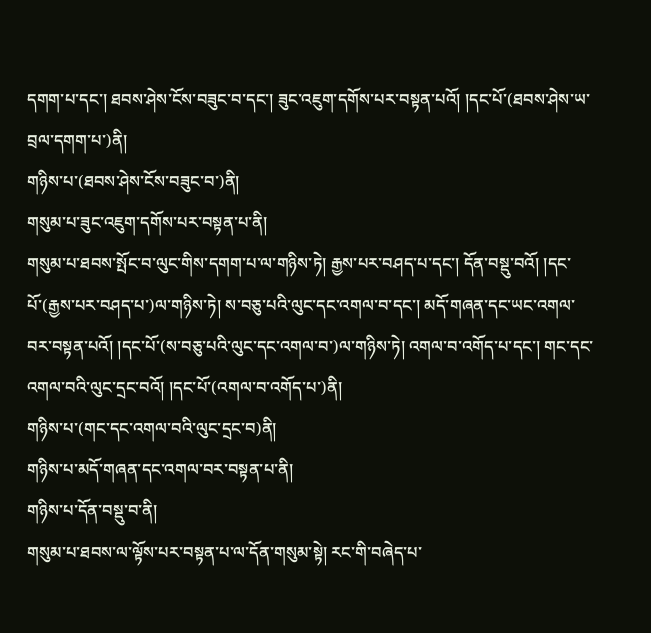དགག་པ་དང་། ཐབས་ཤེས་ངོས་བཟུང་བ་དང་། ཟུང་འཇུག་དགོས་པར་བསྟན་པའོ། །དང་པོ་(ཐབས་ཤེས་ཡ་བྲལ་དགག་པ་)ནི།
གཉིས་པ་(ཐབས་ཤེས་ངོས་བཟུང་བ་)ནི།
གསུམ་པ་ཟུང་འཇུག་དགོས་པར་བསྟན་པ་ནི།
གསུམ་པ་ཐབས་སྤོང་བ་ལུང་གིས་དགག་པ་ལ་གཉིས་ཏེ། རྒྱས་པར་བཤད་པ་དང་། དོན་བསྡུ་བའོ། །དང་པོ་(རྒྱས་པར་བཤད་པ་)ལ་གཉིས་ཏེ། ས་བཅུ་པའི་ལུང་དང་འགལ་བ་དང་། མདོ་གཞན་དང་ཡང་འགལ་བར་བསྟན་པའོ། །དང་པོ་(ས་བཅུ་པའི་ལུང་དང་འགལ་བ་)ལ་གཉིས་ཏེ། འགལ་བ་འགོད་པ་དང་། གང་དང་འགལ་བའི་ལུང་དྲང་བའོ། །དང་པོ་(འགལ་བ་འགོད་པ་)ནི།
གཉིས་པ་(གང་དང་འགལ་བའི་ལུང་དྲང་བ)ནི།
གཉིས་པ་མདོ་གཞན་དང་འགལ་བར་བསྟན་པ་ནི།
གཉིས་པ་དོན་བསྡུ་བ་ནི།
གསུམ་པ་ཐབས་ལ་ལྟོས་པར་བསྟན་པ་ལ་དོན་གསུམ་སྟེ། རང་གི་བཞེད་པ་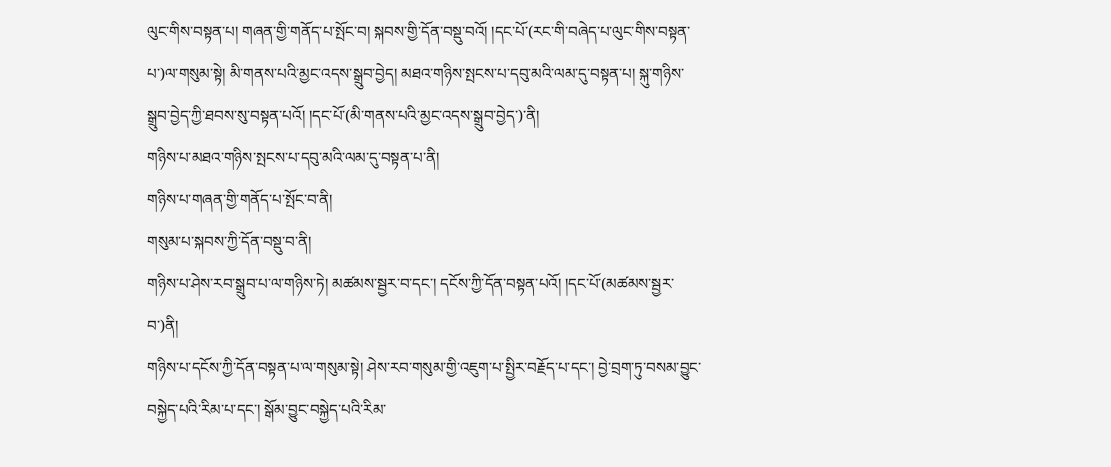ལུང་གིས་བསྟན་པ། གཞན་གྱི་གནོད་པ་སྤོང་བ། སྐབས་གྱི་དོན་བསྡུ་བའོ། །དང་པོ་(རང་གི་བཞེད་པ་ལུང་གིས་བསྟན་པ་)ལ་གསུམ་སྟེ། མི་གནས་པའི་མྱང་འདས་སྒྲུབ་བྱེད། མཐའ་གཉིས་སྤངས་པ་དབུ་མའི་ལམ་དུ་བསྟན་པ། སྐུ་གཉིས་སྒྲུབ་བྱེད་ཀྱི་ཐབས་སུ་བསྟན་པའོ། །དང་པོ་(མི་གནས་པའི་མྱང་འདས་སྒྲུབ་བྱེད་)་ནི།
གཉིས་པ་མཐའ་གཉིས་སྤངས་པ་དབུ་མའི་ལམ་དུ་བསྟན་པ་ནི།
གཉིས་པ་གཞན་གྱི་གནོད་པ་སྤོང་བ་ནི།
གསུམ་པ་སྐབས་ཀྱི་དོན་བསྡུ་བ་ནི།
གཉིས་པ་ཤེས་རབ་སྒྲུབ་པ་ལ་གཉིས་ཏེ། མཚམས་སྦྱར་བ་དང་། དངོས་ཀྱི་དོན་བསྟན་པའོ། །དང་པོ་(མཚམས་སྦྱར་བ་)ནི།
གཉིས་པ་དངོས་ཀྱི་དོན་བསྟན་པ་ལ་གསུམ་སྟེ། ཤེས་རབ་གསུམ་གྱི་འཇུག་པ་སྤྱིར་བརྗོད་པ་དང་། བྱེ་བྲག་ཏུ་བསམ་བྱུང་བསྐྱེད་པའི་རིམ་པ་དང་། སྒོམ་བྱུང་བསྐྱེད་པའི་རིམ་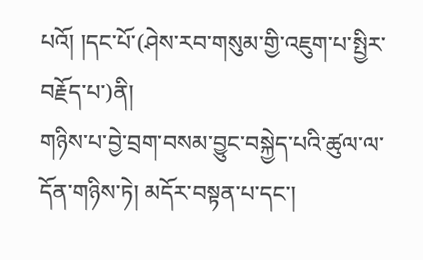པའོ། །དང་པོ་(ཤེས་རབ་གསུམ་གྱི་འཇུག་པ་སྤྱིར་བརྗོད་པ་)ནི།
གཉིས་པ་བྱེ་བྲག་བསམ་བྱུང་བསྐྱེད་པའི་ཚུལ་ལ་དོན་གཉིས་ཏེ། མདོར་བསྟན་པ་དང་།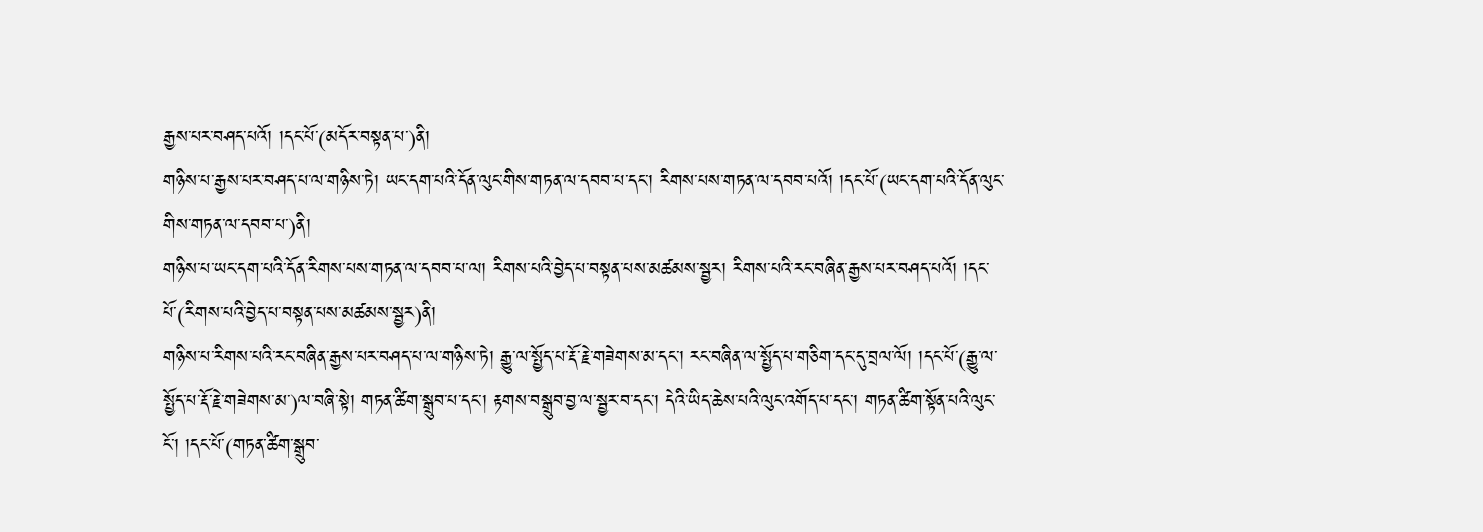རྒྱས་པར་བཤད་པའོ། །དང་པོ་(མདོར་བསྟན་པ་)ནི།
གཉིས་པ་རྒྱས་པར་བཤད་པ་ལ་གཉིས་ཏེ། ཡང་དག་པའི་དོན་ལུང་གིས་གཏན་ལ་དབབ་པ་དང་། རིགས་པས་གཏན་ལ་དབབ་པའོ། །དང་པོ་(ཡང་དག་པའི་དོན་ལུང་གིས་གཏན་ལ་དབབ་པ་)ནི།
གཉིས་པ་ཡང་དག་པའི་དོན་རིགས་པས་གཏན་ལ་དབབ་པ་ལ། རིགས་པའི་བྱེད་པ་བསྟན་པས་མཚམས་སྦྱར། རིགས་པའི་རང་བཞིན་རྒྱས་པར་བཤད་པའོ། །དང་པོ་(རིགས་པའི་བྱེད་པ་བསྟན་པས་མཚམས་སྦྱར)ནི།
གཉིས་པ་རིགས་པའི་རང་བཞིན་རྒྱས་པར་བཤད་པ་ལ་གཉིས་ཏེ། རྒྱུ་ལ་སྤྱོད་པ་རྡོ་རྗེ་གཟེགས་མ་དང་། རང་བཞིན་ལ་སྤྱོད་པ་གཅིག་དང་དུ་བྲལ་ལོ། །དང་པོ་(རྒྱུ་ལ་སྤྱོད་པ་རྡོ་རྗེ་གཟེགས་མ་)ལ་བཞི་སྟེ། གཏན་ཚིག་སྒྲུབ་པ་དང་། རྟགས་བསྒྲུབ་བྱ་ལ་སྦྱར་བ་དང་། དེའི་ཡིད་ཆེས་པའི་ལུང་འགོད་པ་དང་། གཏན་ཚིག་སྟོན་པའི་ལུང་ངོ་། །དང་པོ་(གཏན་ཚིག་སྒྲུབ་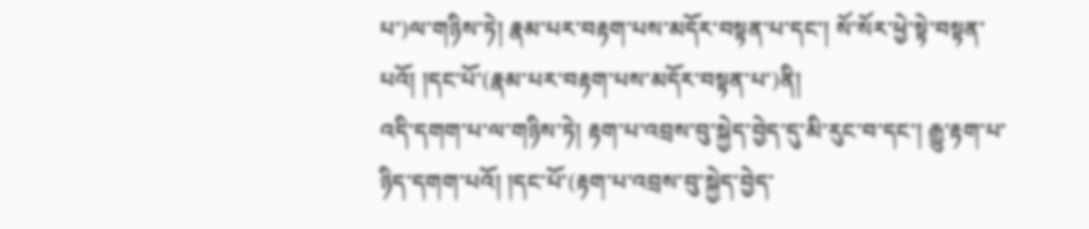པ་)ལ་གཉིས་ཏེ། རྣམ་པར་བརྟག་པས་མདོར་བསྟན་པ་དང་། སོ་སོར་ཕྱེ་སྟེ་བསྟན་པའོ། །དང་པོ་(རྣམ་པར་བརྟག་པས་མདོར་བསྟན་པ་)ནི།
འདི་དགག་པ་ལ་གཉིས་ཏེ། རྟག་པ་འབྲས་བུ་སྐྱེད་བྱེད་དུ་མི་རུང་བ་དང་། རྒྱུ་རྟག་པ་ཉིད་དགག་པའོ། །དང་པོ་(རྟག་པ་འབྲས་བུ་སྐྱེད་བྱེད་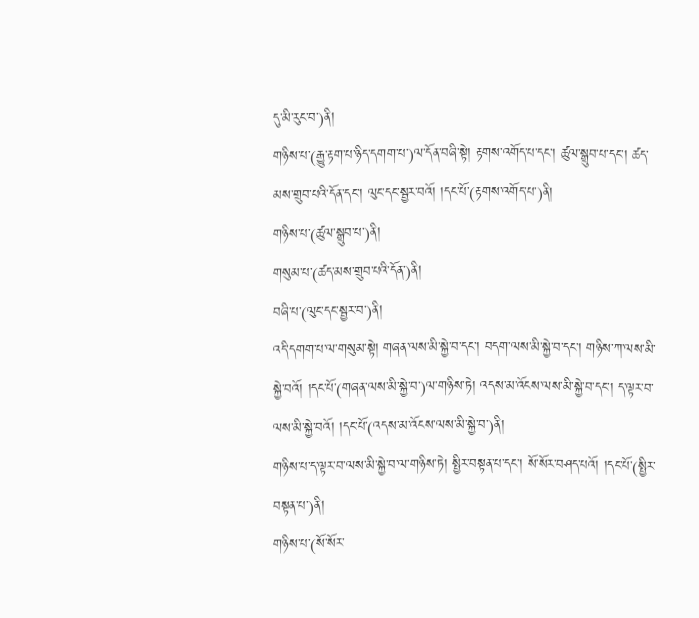དུ་མི་རུང་བ་)ནི།
གཉིས་པ་(རྒྱུ་རྟག་པ་ཉིད་དགག་པ་)ལ་དོན་བཞི་སྟེ། རྟགས་འགོད་པ་དང་། ཚུལ་སྒྲུབ་པ་དང་། ཚད་མས་གྲུབ་པའི་དོན་དང་། ལུང་དང་སྦྱར་བའོ། །དང་པོ་(རྟགས་འགོད་པ་)ནི།
གཉིས་པ་(ཚུལ་སྒྲུབ་པ་)ནི།
གསུམ་པ་(ཚད་མས་གྲུབ་པའི་དོན་)ནི།
བཞི་པ་(ལུང་དང་སྦྱར་བ་)ནི།
འདི་དགག་པ་ལ་གསུམ་སྟེ། གཞན་ལས་མི་སྐྱེ་བ་དང་། བདག་ལས་མི་སྐྱེ་བ་དང་། གཉིས་ཀ་ལས་མི་སྐྱེ་བའོ། །དང་པོ་(གཞན་ལས་མི་སྐྱེ་བ་)ལ་གཉིས་ཏེ། འདས་མ་འོངས་ལས་མི་སྐྱེ་བ་དང་། ད་ལྟར་བ་ལས་མི་སྐྱེ་བའོ། །དང་པོ་(འདས་མ་འོངས་ལས་མི་སྐྱེ་བ་)ནི།
གཉིས་པ་ད་ལྟར་བ་ལས་མི་སྐྱེ་བ་ལ་གཉིས་ཏེ། སྤྱིར་བསྟན་པ་དང་། སོ་སོར་བཤད་པའོ། །དང་པོ་(སྤྱིར་བསྟན་པ་)ནི།
གཉིས་པ་(སོ་སོར་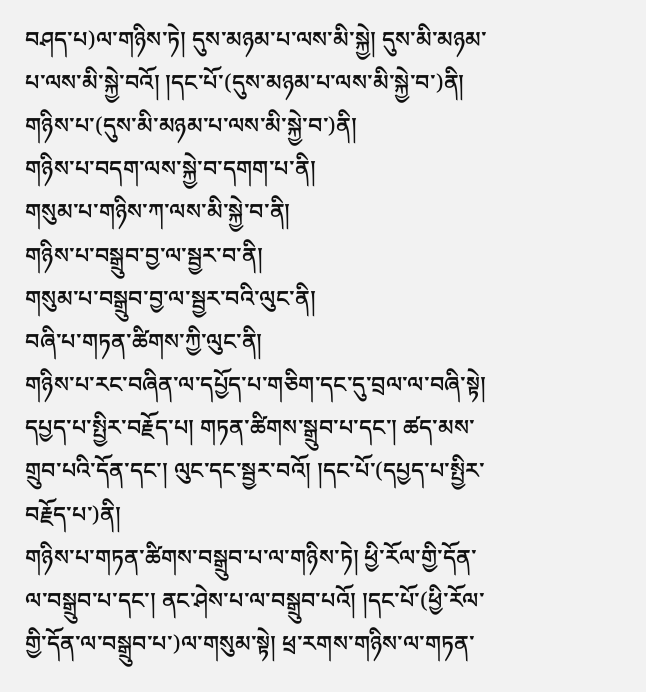བཤད་པ)ལ་གཉིས་ཏེ། དུས་མཉམ་པ་ལས་མི་སྐྱེ། དུས་མི་མཉམ་པ་ལས་མི་སྐྱེ་བའོ། །དང་པོ་(དུས་མཉམ་པ་ལས་མི་སྐྱེ་བ་)ནི།
གཉིས་པ་(དུས་མི་མཉམ་པ་ལས་མི་སྐྱེ་བ་)ནི།
གཉིས་པ་བདག་ལས་སྐྱེ་བ་དགག་པ་ནི།
གསུམ་པ་གཉིས་ཀ་ལས་མི་སྐྱེ་བ་ནི།
གཉིས་པ་བསྒྲུབ་བྱ་ལ་སྦྱར་བ་ནི།
གསུམ་པ་བསྒྲུབ་བྱ་ལ་སྦྱར་བའི་ལུང་ནི།
བཞི་པ་གཏན་ཚིགས་ཀྱི་ལུང་ནི།
གཉིས་པ་རང་བཞིན་ལ་དཔྱོད་པ་གཅིག་དང་དུ་བྲལ་ལ་བཞི་སྟེ། དཔྱད་པ་སྤྱིར་བརྗོད་པ། གཏན་ཚིགས་སྒྲུབ་པ་དང་། ཚད་མས་གྲུབ་པའི་དོན་དང་། ལུང་དང་སྦྱར་བའོ། །དང་པོ་(དཔྱད་པ་སྤྱིར་བརྗོད་པ་)ནི།
གཉིས་པ་གཏན་ཚིགས་བསྒྲུབ་པ་ལ་གཉིས་ཏེ། ཕྱི་རོལ་གྱི་དོན་ལ་བསྒྲུབ་པ་དང་། ནང་ཤེས་པ་ལ་བསྒྲུབ་པའོ། །དང་པོ་(ཕྱི་རོལ་གྱི་དོན་ལ་བསྒྲུབ་པ་)ལ་གསུམ་སྟེ། ཕྲ་རགས་གཉིས་ལ་གཏན་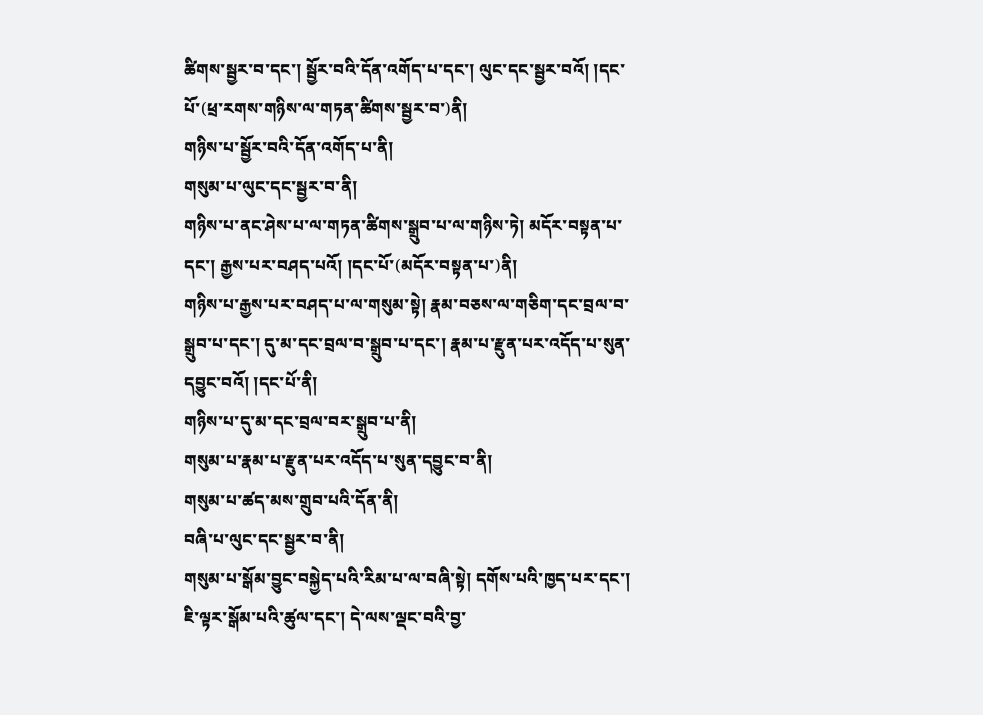ཚིགས་སྦྱར་བ་དང་། སྦྱོར་བའི་དོན་འགོད་པ་དང་། ལུང་དང་སྦྱར་བའོ། །དང་པོ་(ཕྲ་རགས་གཉིས་ལ་གཏན་ཚིགས་སྦྱར་བ་)ནི།
གཉིས་པ་སྦྱོར་བའི་དོན་འགོད་པ་ནི།
གསུམ་པ་ལུང་དང་སྦྱར་བ་ནི།
གཉིས་པ་ནང་ཤེས་པ་ལ་གཏན་ཚིགས་སྒྲུབ་པ་ལ་གཉིས་ཏེ། མདོར་བསྟན་པ་དང་། རྒྱས་པར་བཤད་པའོ། །དང་པོ་(མདོར་བསྟན་པ་)ནི།
གཉིས་པ་རྒྱས་པར་བཤད་པ་ལ་གསུམ་སྟེ། རྣམ་བཅས་ལ་གཅིག་དང་བྲལ་བ་སྒྲུབ་པ་དང་། དུ་མ་དང་བྲལ་བ་སྒྲུབ་པ་དང་། རྣམ་པ་རྫུན་པར་འདོད་པ་སུན་དབྱུང་བའོ། །དང་པོ་ནི།
གཉིས་པ་དུ་མ་དང་བྲལ་བར་སྒྲུབ་པ་ནི།
གསུམ་པ་རྣམ་པ་རྫུན་པར་འདོད་པ་སུན་དབྱུང་བ་ནི།
གསུམ་པ་ཚད་མས་གྲུབ་པའི་དོན་ནི།
བཞི་པ་ལུང་དང་སྦྱར་བ་ནི།
གསུམ་པ་སྒོམ་བྱུང་བསྐྱེད་པའི་རིམ་པ་ལ་བཞི་སྟེ། དགོས་པའི་ཁྱད་པར་དང་། ཇི་ལྟར་སྒོམ་པའི་ཚུལ་དང་། དེ་ལས་ལྡང་བའི་བྱ་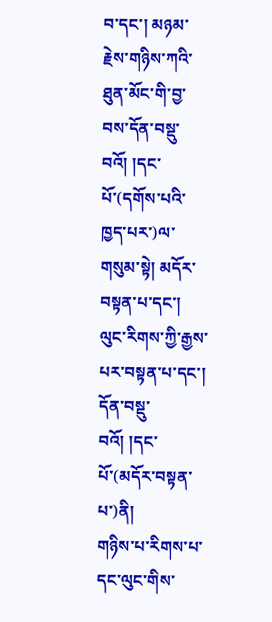བ་དང་། མཉམ་རྗེས་གཉིས་ཀའི་ཐུན་མོང་གི་བྱ་བས་དོན་བསྡུ་བའོ། །དང་པོ་(དགོས་པའི་ཁྱད་པར་)ལ་གསུམ་སྟེ། མདོར་བསྟན་པ་དང་། ལུང་རིགས་ཀྱི་རྒྱས་པར་བསྟན་པ་དང་། དོན་བསྡུ་བའོ། །དང་པོ་(མདོར་བསྟན་པ་)ནི།
གཉིས་པ་རིགས་པ་དང་ལུང་གིས་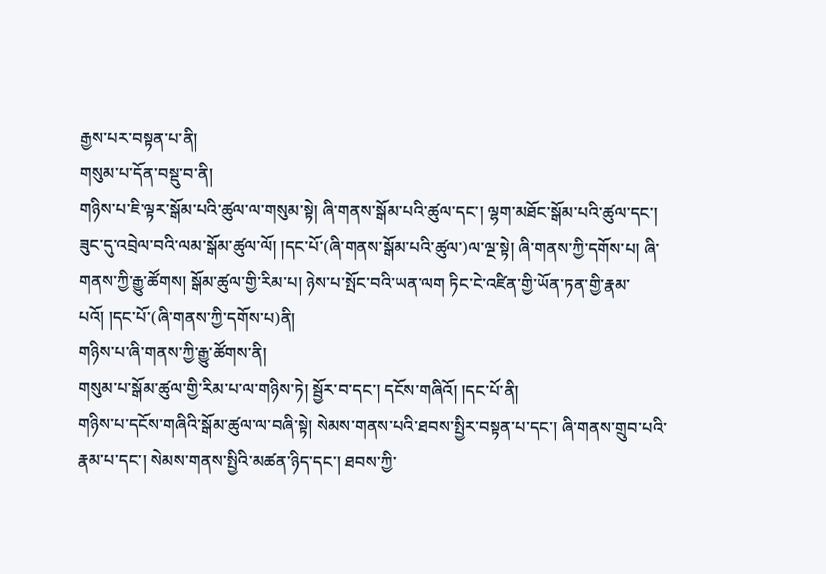རྒྱས་པར་བསྟན་པ་ནི།
གསུམ་པ་དོན་བསྡུ་བ་ནི།
གཉིས་པ་ཇི་ལྟར་སྒོམ་པའི་ཚུལ་ལ་གསུམ་སྟེ། ཞི་གནས་སྒོམ་པའི་ཚུལ་དང་། ལྷག་མཐོང་སྒོམ་པའི་ཚུལ་དང་། ཟུང་དུ་འབྲེལ་བའི་ལམ་སྒོམ་ཚུལ་ལོ། །དང་པོ་(ཞི་གནས་སྒོམ་པའི་ཚུལ་)ལ་ལྔ་སྟེ། ཞི་གནས་ཀྱི་དགོས་པ། ཞི་གནས་ཀྱི་རྒྱུ་ཚོགས། སྒོམ་ཚུལ་གྱི་རིམ་པ། ཉེས་པ་སྤོང་བའི་ཡན་ལག ཏིང་ངེ་འཛིན་གྱི་ཡོན་ཏན་གྱི་རྣམ་པའོ། །དང་པོ་(ཞི་གནས་ཀྱི་དགོས་པ)ནི།
གཉིས་པ་ཞི་གནས་ཀྱི་རྒྱུ་ཚོགས་ནི།
གསུམ་པ་སྒོམ་ཚུལ་གྱི་རིམ་པ་ལ་གཉིས་ཏེ། སྦྱོར་བ་དང་། དངོས་གཞིའོ། །དང་པོ་ནི།
གཉིས་པ་དངོས་གཞིའི་སྒོམ་ཚུལ་ལ་བཞི་སྟེ། སེམས་གནས་པའི་ཐབས་སྤྱིར་བསྟན་པ་དང་། ཞི་གནས་གྲུབ་པའི་རྣམ་པ་དང་། སེམས་གནས་སྤྱིའི་མཚན་ཉིད་དང་། ཐབས་ཀྱི་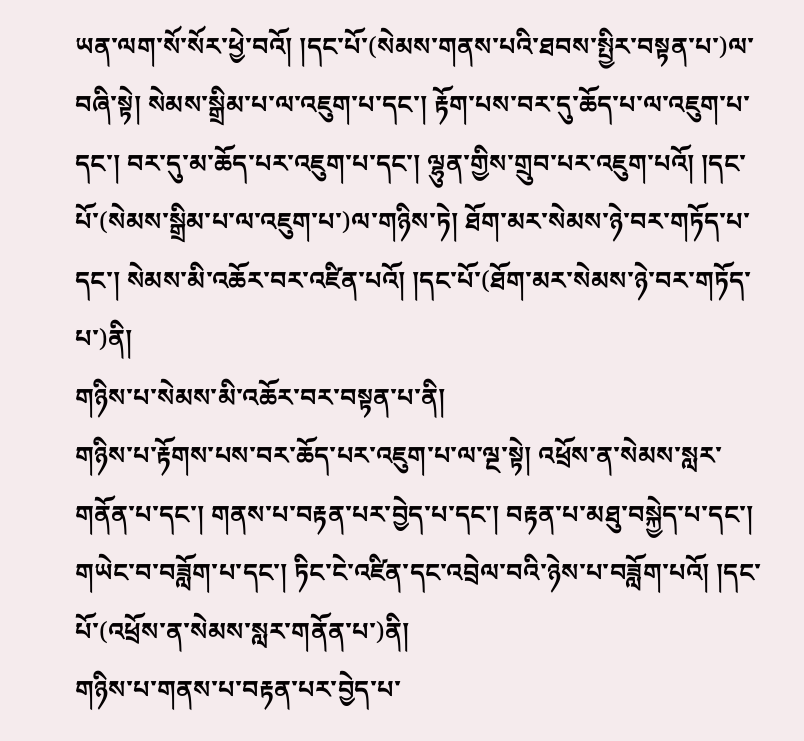ཡན་ལག་སོ་སོར་ཕྱེ་བའོ། །དང་པོ་(སེམས་གནས་པའི་ཐབས་སྤྱིར་བསྟན་པ་)ལ་བཞི་སྟེ། སེམས་སྒྲིམ་པ་ལ་འཇུག་པ་དང་། རྟོག་པས་བར་དུ་ཆོད་པ་ལ་འཇུག་པ་དང་། བར་དུ་མ་ཆོད་པར་འཇུག་པ་དང་། ལྷུན་གྱིས་གྲུབ་པར་འཇུག་པའོ། །དང་པོ་(སེམས་སྒྲིམ་པ་ལ་འཇུག་པ་)ལ་གཉིས་ཏེ། ཐོག་མར་སེམས་ཉེ་བར་གཏོད་པ་དང་། སེམས་མི་འཆོར་བར་འཛིན་པའོ། །དང་པོ་(ཐོག་མར་སེམས་ཉེ་བར་གཏོད་པ་)ནི།
གཉིས་པ་སེམས་མི་འཆོར་བར་བསྟན་པ་ནི།
གཉིས་པ་རྟོགས་པས་བར་ཆོད་པར་འཇུག་པ་ལ་ལྔ་སྟེ། འཕྲོས་ན་སེམས་སླར་གནོན་པ་དང་། གནས་པ་བརྟན་པར་བྱེད་པ་དང་། བརྟན་པ་མཐུ་བསྐྱེད་པ་དང་། གཡེང་བ་བཟློག་པ་དང་། ཏིང་ངེ་འཛིན་དང་འབྲེལ་བའི་ཉེས་པ་བཟློག་པའོ། །དང་པོ་(འཕྲོས་ན་སེམས་སླར་གནོན་པ་)ནི།
གཉིས་པ་གནས་པ་བརྟན་པར་བྱེད་པ་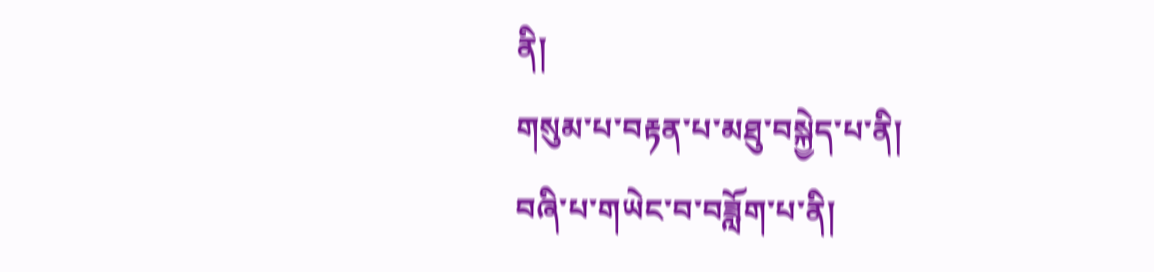ནི།
གསུམ་པ་བརྟན་པ་མཐུ་བསྐྱེད་པ་ནི།
བཞི་པ་གཡེང་བ་བཟློག་པ་ནི།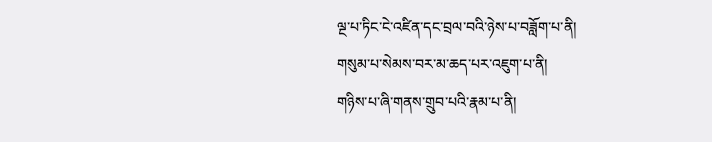ལྔ་པ་ཏིང་ངེ་འཛིན་དང་བྲལ་བའི་ཉེས་པ་བཟློག་པ་ནི།
གསུམ་པ་སེམས་བར་མ་ཆད་པར་འཇུག་པ་ནི།
གཉིས་པ་ཞི་གནས་གྲུབ་པའི་རྣམ་པ་ནི།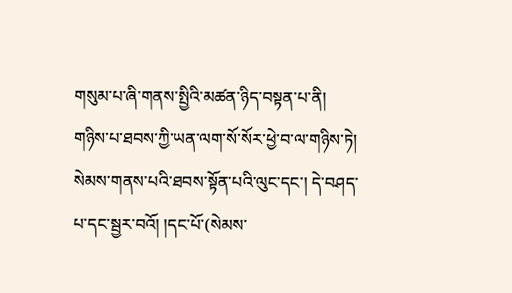གསུམ་པ་ཞི་གནས་སྤྱིའི་མཚན་ཉིད་བསྟན་པ་ནི།
གཉིས་པ་ཐབས་ཀྱི་ཡན་ལག་སོ་སོར་ཕྱེ་བ་ལ་གཉིས་ཏེ། སེམས་གནས་པའི་ཐབས་སྟོན་པའི་ལུང་དང་། དེ་བཤད་པ་དང་སྦྱར་བའོ། །དང་པོ་(སེམས་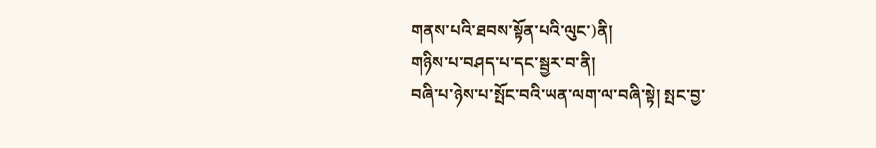གནས་པའི་ཐབས་སྟོན་པའི་ལུང་)ནི།
གཉིས་པ་བཤད་པ་དང་སྦྱར་བ་ནི།
བཞི་པ་ཉེས་པ་སྤོང་བའི་ཡན་ལག་ལ་བཞི་སྟེ། སྤང་བྱ་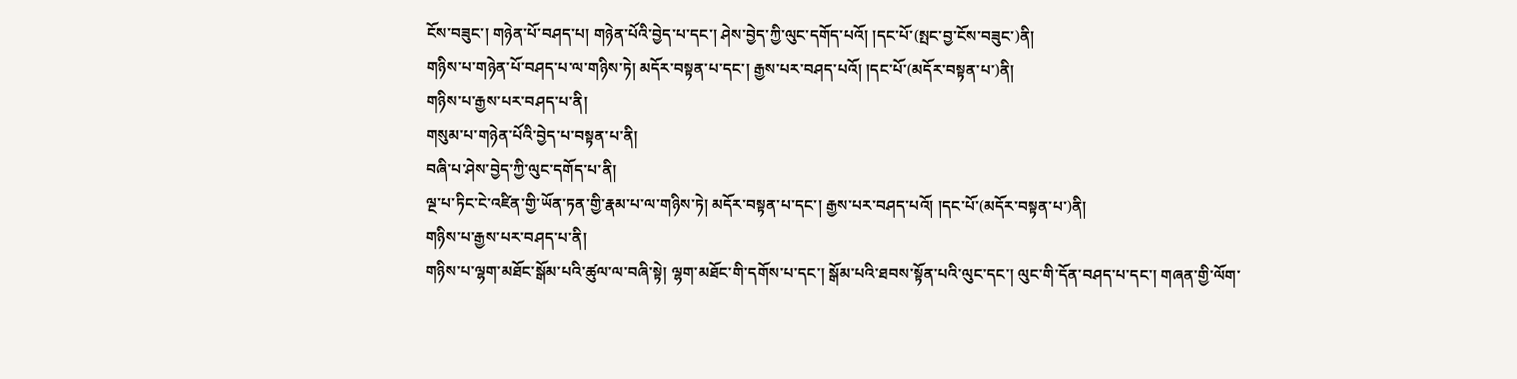ངོས་བཟུང་། གཉེན་པོ་བཤད་པ། གཉེན་པོའི་བྱེད་པ་དང་། ཤེས་བྱེད་ཀྱི་ལུང་དགོད་པའོ། །དང་པོ་(སྤང་བྱ་ངོས་བཟུང་)ནི།
གཉིས་པ་གཉེན་པོ་བཤད་པ་ལ་གཉིས་ཏེ། མདོར་བསྟན་པ་དང་། རྒྱས་པར་བཤད་པའོ། །དང་པོ་(མདོར་བསྟན་པ་)ནི།
གཉིས་པ་རྒྱས་པར་བཤད་པ་ནི།
གསུམ་པ་གཉེན་པོའི་བྱེད་པ་བསྟན་པ་ནི།
བཞི་པ་ཤེས་བྱེད་ཀྱི་ལུང་དགོད་པ་ནི།
ལྔ་པ་ཏིང་ངེ་འཛིན་གྱི་ཡོན་ཏན་གྱི་རྣམ་པ་ལ་གཉིས་ཏེ། མདོར་བསྟན་པ་དང་། རྒྱས་པར་བཤད་པའོ། །དང་པོ་(མདོར་བསྟན་པ་)ནི།
གཉིས་པ་རྒྱས་པར་བཤད་པ་ནི།
གཉིས་པ་ལྷག་མཐོང་སྒོམ་པའི་ཚུལ་ལ་བཞི་སྟེ། ལྷག་མཐོང་གི་དགོས་པ་དང་། སྒོམ་པའི་ཐབས་སྟོན་པའི་ལུང་དང་། ལུང་གི་དོན་བཤད་པ་དང་། གཞན་གྱི་ལོག་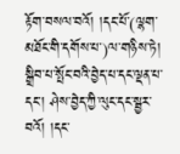རྟོག་བསལ་བའོ། །དང་པོ་(ལྷག་མཐོང་གི་དགོས་པ་)ལ་གཉིས་ཏེ། སྒྲིབ་པ་སྤོང་བའི་བྱེད་པ་དང་ལྡན་པ་དང་། ཤེས་བྱེད་ཀྱི་ལུང་དང་སྦྱར་བའོ། །དང་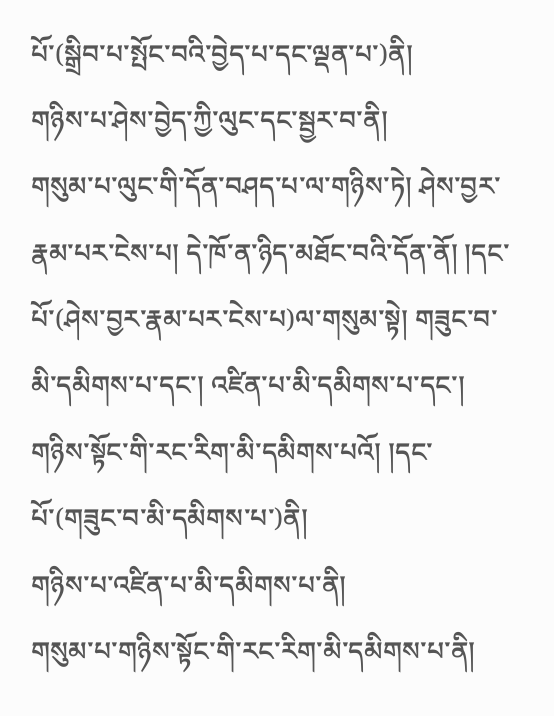པོ་(སྒྲིབ་པ་སྤོང་བའི་བྱེད་པ་དང་ལྡན་པ་)ནི།
གཉིས་པ་ཤེས་བྱེད་ཀྱི་ལུང་དང་སྦྱར་བ་ནི།
གསུམ་པ་ལུང་གི་དོན་བཤད་པ་ལ་གཉིས་ཏེ། ཤེས་བྱར་རྣམ་པར་ངེས་པ། དེ་ཁོ་ན་ཉིད་མཐོང་བའི་དོན་ནོ། །དང་པོ་(ཤེས་བྱར་རྣམ་པར་ངེས་པ)ལ་གསུམ་སྟེ། གཟུང་བ་མི་དམིགས་པ་དང་། འཛིན་པ་མི་དམིགས་པ་དང་། གཉིས་སྟོང་གི་རང་རིག་མི་དམིགས་པའོ། །དང་པོ་(གཟུང་བ་མི་དམིགས་པ་)ནི།
གཉིས་པ་འཛིན་པ་མི་དམིགས་པ་ནི།
གསུམ་པ་གཉིས་སྟོང་གི་རང་རིག་མི་དམིགས་པ་ནི།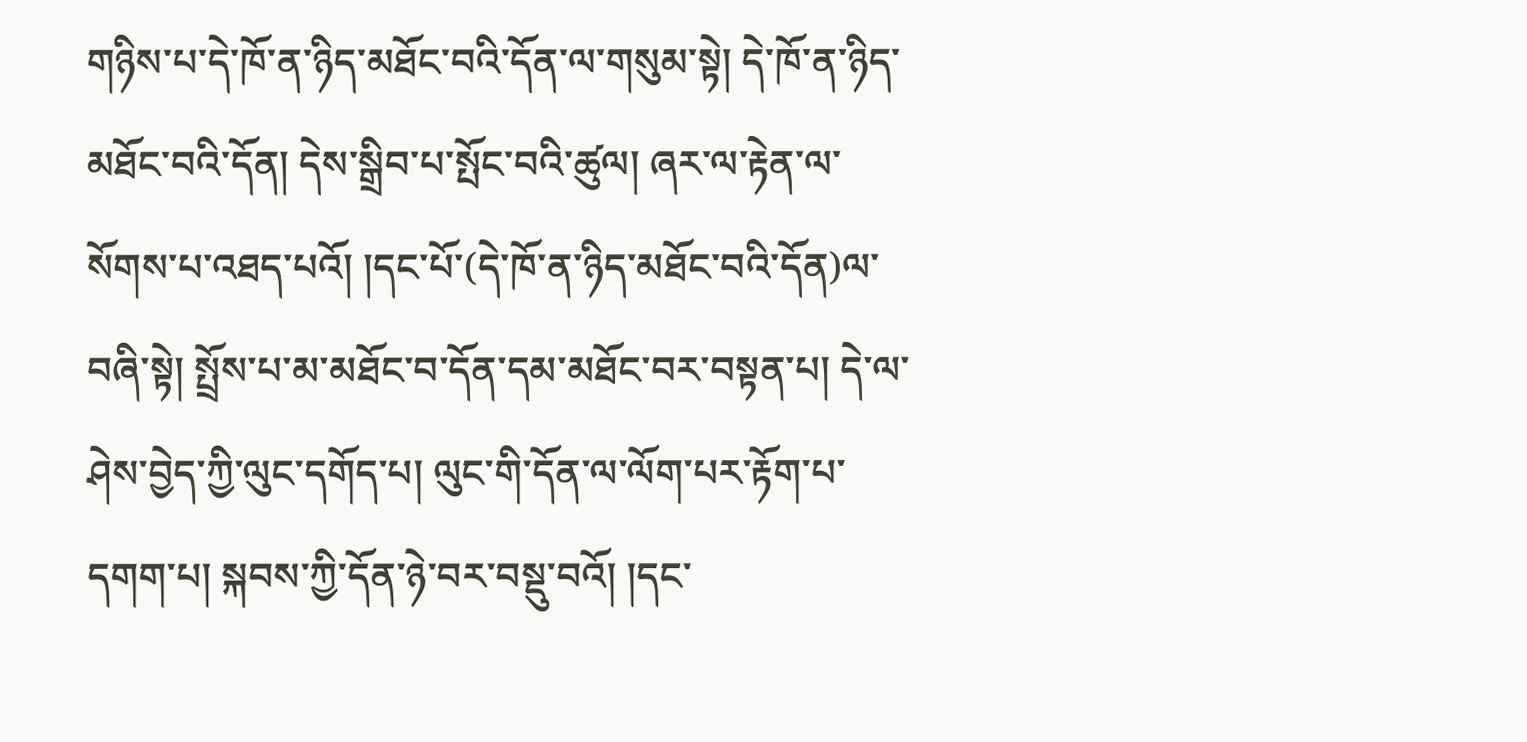གཉིས་པ་དེ་ཁོ་ན་ཉིད་མཐོང་བའི་དོན་ལ་གསུམ་སྟེ། དེ་ཁོ་ན་ཉིད་མཐོང་བའི་དོན། དེས་སྒྲིབ་པ་སྤོང་བའི་ཚུལ། ཞར་ལ་རྟེན་ལ་སོགས་པ་འཐད་པའོ། །དང་པོ་(དེ་ཁོ་ན་ཉིད་མཐོང་བའི་དོན)ལ་བཞི་སྟེ། སྤྲོས་པ་མ་མཐོང་བ་དོན་དམ་མཐོང་བར་བསྟན་པ། དེ་ལ་ཤེས་བྱེད་ཀྱི་ལུང་དགོད་པ། ལུང་གི་དོན་ལ་ལོག་པར་རྟོག་པ་དགག་པ། སྐབས་ཀྱི་དོན་ཉེ་བར་བསྡུ་བའོ། །དང་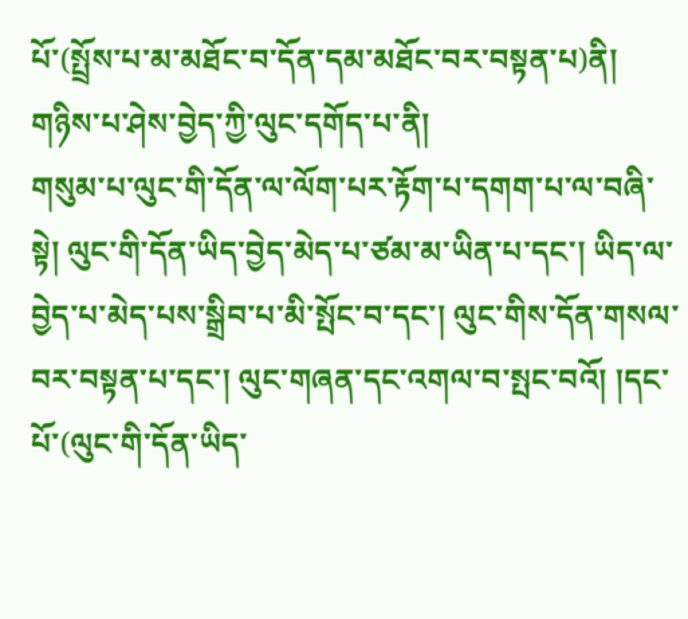པོ་(སྤྲོས་པ་མ་མཐོང་བ་དོན་དམ་མཐོང་བར་བསྟན་པ)ནི།
གཉིས་པ་ཤེས་བྱེད་ཀྱི་ལུང་དགོད་པ་ནི།
གསུམ་པ་ལུང་གི་དོན་ལ་ལོག་པར་རྟོག་པ་དགག་པ་ལ་བཞི་སྟེ། ལུང་གི་དོན་ཡིད་བྱེད་མེད་པ་ཙམ་མ་ཡིན་པ་དང་། ཡིད་ལ་བྱེད་པ་མེད་པས་སྒྲིབ་པ་མི་སྤོང་བ་དང་། ལུང་གིས་དོན་གསལ་བར་བསྟན་པ་དང་། ལུང་གཞན་དང་འགལ་བ་སྤང་བའོ། །དང་པོ་(ལུང་གི་དོན་ཡིད་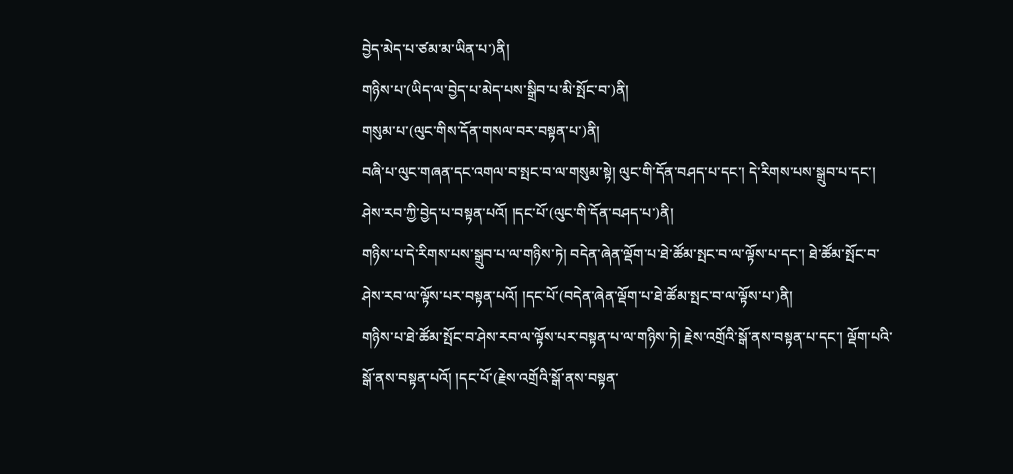བྱེད་མེད་པ་ཙམ་མ་ཡིན་པ་)ནི།
གཉིས་པ་(ཡིད་ལ་བྱེད་པ་མེད་པས་སྒྲིབ་པ་མི་སྤོང་བ་)ནི།
གསུམ་པ་(ལུང་གིས་དོན་གསལ་བར་བསྟན་པ་)ནི།
བཞི་པ་ལུང་གཞན་དང་འགལ་བ་སྤང་བ་ལ་གསུམ་སྟེ། ལུང་གི་དོན་བཤད་པ་དང་། དེ་རིགས་པས་སྒྲུབ་པ་དང་། ཤེས་རབ་ཀྱི་བྱེད་པ་བསྟན་པའོ། །དང་པོ་(ལུང་གི་དོན་བཤད་པ་)ནི།
གཉིས་པ་དེ་རིགས་པས་སྒྲུབ་པ་ལ་གཉིས་ཏེ། བདེན་ཞེན་ལྡོག་པ་ཐེ་ཚོམ་སྤང་བ་ལ་ལྟོས་པ་དང་། ཐེ་ཚོམ་སྤོང་བ་ཤེས་རབ་ལ་ལྟོས་པར་བསྟན་པའོ། །དང་པོ་(བདེན་ཞེན་ལྡོག་པ་ཐེ་ཚོམ་སྤང་བ་ལ་ལྟོས་པ་)ནི།
གཉིས་པ་ཐེ་ཚོམ་སྤོང་བ་ཤེས་རབ་ལ་ལྟོས་པར་བསྟན་པ་ལ་གཉིས་ཏེ། རྗེས་འགྲོའི་སྒོ་ནས་བསྟན་པ་དང་། ལྡོག་པའི་སྒོ་ནས་བསྟན་པའོ། །དང་པོ་(རྗེས་འགྲོའི་སྒོ་ནས་བསྟན་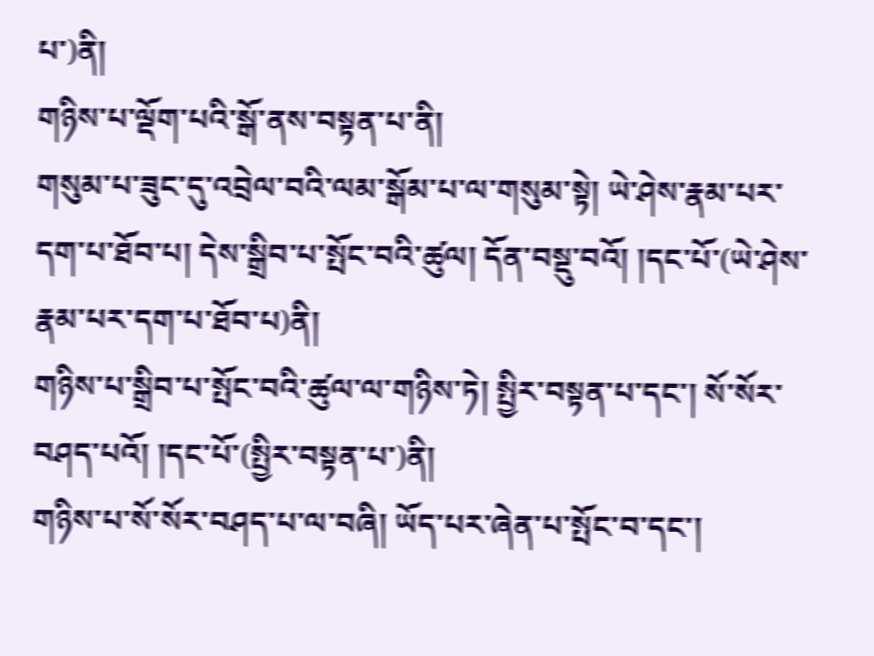པ་)ནི།
གཉིས་པ་ལྡོག་པའི་སྒོ་ནས་བསྟན་པ་ནི།
གསུམ་པ་ཟུང་དུ་འབྲེལ་བའི་ལམ་སྒོམ་པ་ལ་གསུམ་སྟེ། ཡེ་ཤེས་རྣམ་པར་དག་པ་ཐོབ་པ། དེས་སྒྲིབ་པ་སྤོང་བའི་ཚུལ། དོན་བསྡུ་བའོ། །དང་པོ་(ཡེ་ཤེས་རྣམ་པར་དག་པ་ཐོབ་པ)ནི།
གཉིས་པ་སྒྲིབ་པ་སྤོང་བའི་ཚུལ་ལ་གཉིས་ཏེ། སྤྱིར་བསྟན་པ་དང་། སོ་སོར་བཤད་པའོ། །དང་པོ་(སྤྱིར་བསྟན་པ་)ནི།
གཉིས་པ་སོ་སོར་བཤད་པ་ལ་བཞི། ཡོད་པར་ཞེན་པ་སྤོང་བ་དང་།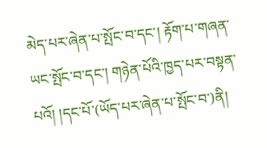མེད་པར་ཞེན་པ་སྤོང་བ་དང་། རྟོག་པ་གཞན་ཡང་སྤོང་བ་དང་། གཉེན་པོའི་ཁྱད་པར་བསྟན་པའོ། །དང་པོ་(ཡོད་པར་ཞེན་པ་སྤོང་བ་)ནི།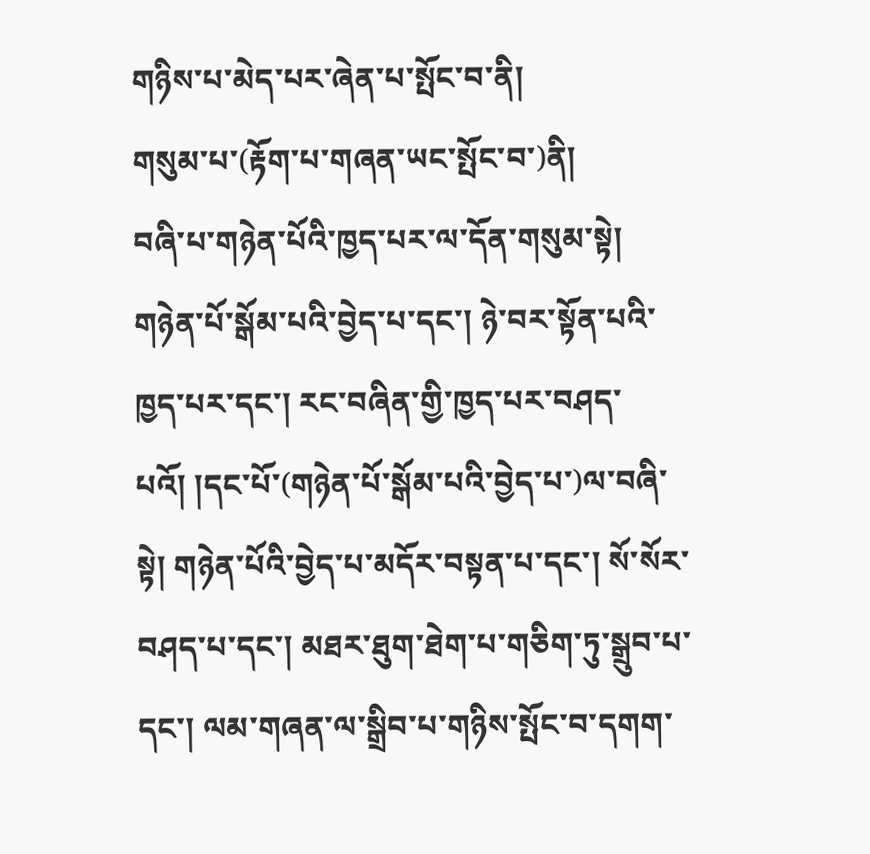གཉིས་པ་མེད་པར་ཞེན་པ་སྤོང་བ་ནི།
གསུམ་པ་(རྟོག་པ་གཞན་ཡང་སྤོང་བ་)ནི།
བཞི་པ་གཉེན་པོའི་ཁྱད་པར་ལ་དོན་གསུམ་སྟེ། གཉེན་པོ་སྒོམ་པའི་བྱེད་པ་དང་། ཉེ་བར་སྟོན་པའི་ཁྱད་པར་དང་། རང་བཞིན་གྱི་ཁྱད་པར་བཤད་པའོ། །དང་པོ་(གཉེན་པོ་སྒོམ་པའི་བྱེད་པ་)ལ་བཞི་སྟེ། གཉེན་པོའི་བྱེད་པ་མདོར་བསྟན་པ་དང་། སོ་སོར་བཤད་པ་དང་། མཐར་ཐུག་ཐེག་པ་གཅིག་ཏུ་སྒྲུབ་པ་དང་། ལམ་གཞན་ལ་སྒྲིབ་པ་གཉིས་སྤོང་བ་དགག་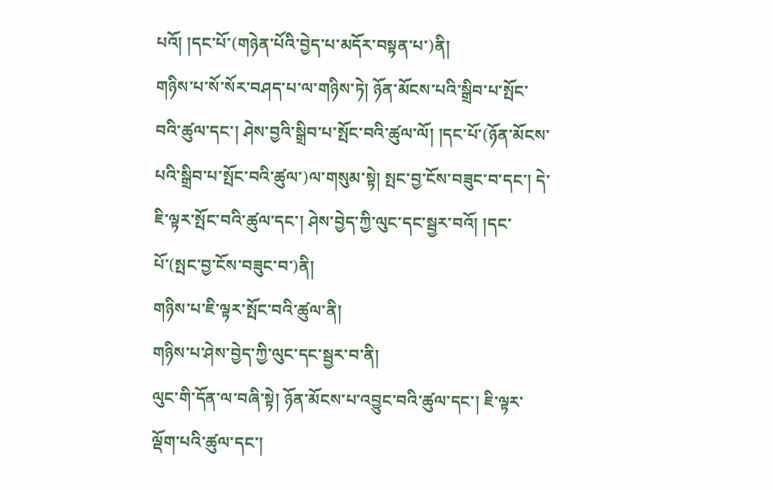པའོ། །དང་པོ་(གཉེན་པོའི་བྱེད་པ་མདོར་བསྟན་པ་)ནི།
གཉིས་པ་སོ་སོར་བཤད་པ་ལ་གཉིས་ཏེ། ཉོན་མོངས་པའི་སྒྲིབ་པ་སྤོང་བའི་ཚུལ་དང་། ཤེས་བྱའི་སྒྲིབ་པ་སྤོང་བའི་ཚུལ་ལོ། །དང་པོ་(ཉོན་མོངས་པའི་སྒྲིབ་པ་སྤོང་བའི་ཚུལ་)ལ་གསུམ་སྟེ། སྤང་བྱ་ངོས་བཟུང་བ་དང་། དེ་ཇི་ལྟར་སྤོང་བའི་ཚུལ་དང་། ཤེས་བྱེད་ཀྱི་ལུང་དང་སྦྱར་བའོ། །དང་པོ་(སྤང་བྱ་ངོས་བཟུང་བ་)ནི།
གཉིས་པ་ཇི་ལྟར་སྤོང་བའི་ཚུལ་ནི།
གཉིས་པ་ཤེས་བྱེད་ཀྱི་ལུང་དང་སྦྱར་བ་ནི།
ལུང་གི་དོན་ལ་བཞི་སྟེ། ཉོན་མོངས་པ་འབྱུང་བའི་ཚུལ་དང་། ཇི་ལྟར་ལྡོག་པའི་ཚུལ་དང་།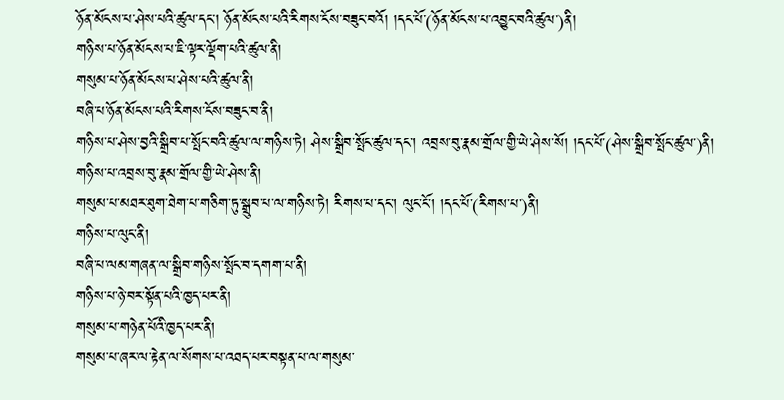ཉོན་མོངས་པ་ཤེས་པའི་ཚུལ་དང་། ཉོན་མོངས་པའི་རིགས་ངོས་བཟུང་བའོ། །དང་པོ་(ཉོན་མོངས་པ་འབྱུང་བའི་ཚུལ་)ནི།
གཉིས་པ་ཉོན་མོངས་པ་ཇི་ལྟར་ལྡོག་པའི་ཚུལ་ནི།
གསུམ་པ་ཉོན་མོངས་པ་ཤེས་པའི་ཚུལ་ནི།
བཞི་པ་ཉོན་མོངས་པའི་རིགས་ངོས་བཟུང་བ་ནི།
གཉིས་པ་ཤེས་བྱའི་སྒྲིབ་པ་སྤོང་བའི་ཚུལ་ལ་གཉིས་ཏེ། ཤེས་སྒྲིབ་སྤོང་ཚུལ་དང་། འབྲས་བུ་རྣམ་གྲོལ་གྱི་ཡེ་ཤེས་སོ། །དང་པོ་(ཤེས་སྒྲིབ་སྤོང་ཚུལ་)ནི།
གཉིས་པ་འབྲས་བུ་རྣམ་གྲོལ་གྱི་ཡེ་ཤེས་ནི།
གསུམ་པ་མཐར་ཐུག་ཐེག་པ་གཅིག་ཏུ་སྒྲུབ་པ་ལ་གཉིས་ཏེ། རིགས་པ་དང་། ལུང་ངོ་། །དང་པོ་(རིགས་པ་)ནི།
གཉིས་པ་ལུང་ནི།
བཞི་པ་ལམ་གཞན་ལ་སྒྲིབ་གཉིས་སྤོང་བ་དགག་པ་ནི།
གཉིས་པ་ཉེ་བར་སྟོན་པའི་ཁྱད་པར་ནི།
གསུམ་པ་གཉེན་པོའི་ཁྱད་པར་ནི།
གསུམ་པ་ཞར་ལ་རྟེན་ལ་སོགས་པ་འཐད་པར་བསྟན་པ་ལ་གསུམ་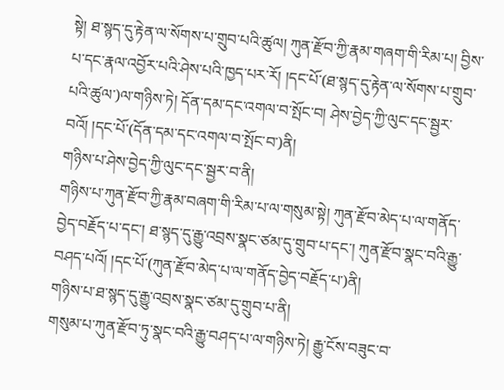སྟེ། ཐ་སྙད་དུ་རྟེན་ལ་སོགས་པ་གྲུབ་པའི་ཚུལ། ཀུན་རྫོབ་ཀྱི་རྣམ་གཞག་གི་རིམ་པ། བྱིས་པ་དང་རྣལ་འབྱོར་པའི་ཤེས་པའི་ཁྱད་པར་རོ། །དང་པོ་(ཐ་སྙད་དུ་རྟེན་ལ་སོགས་པ་གྲུབ་པའི་ཚུལ་)ལ་གཉིས་ཏེ། དོན་དམ་དང་འགལ་བ་སྤོང་བ། ཤེས་བྱེད་ཀྱི་ལུང་དང་སྦྱར་བའོ། །དང་པོ་(དོན་དམ་དང་འགལ་བ་སྤོང་བ་)ནི།
གཉིས་པ་ཤེས་བྱེད་ཀྱི་ལུང་དང་སྦྱར་བ་ནི།
གཉིས་པ་ཀུན་རྫོབ་ཀྱི་རྣམ་བཞག་གི་རིམ་པ་ལ་གསུམ་སྟེ། ཀུན་རྫོབ་མེད་པ་ལ་གནོད་བྱེད་བརྗོད་པ་དང་། ཐ་སྙད་དུ་རྒྱུ་འབྲས་སྣང་ཙམ་དུ་གྲུབ་པ་དང་། ཀུན་རྫོབ་སྣང་བའི་རྒྱུ་བཤད་པའོ། །དང་པོ་(ཀུན་རྫོབ་མེད་པ་ལ་གནོད་བྱེད་བརྗོད་པ་)ནི།
གཉིས་པ་ཐ་སྙད་དུ་རྒྱུ་འབྲས་སྣང་ཙམ་དུ་གྲུབ་པ་ནི།
གསུམ་པ་ཀུན་རྫོབ་ཏུ་སྣང་བའི་རྒྱུ་བཤད་པ་ལ་གཉིས་ཏེ། རྒྱུ་ངོས་བཟུང་བ་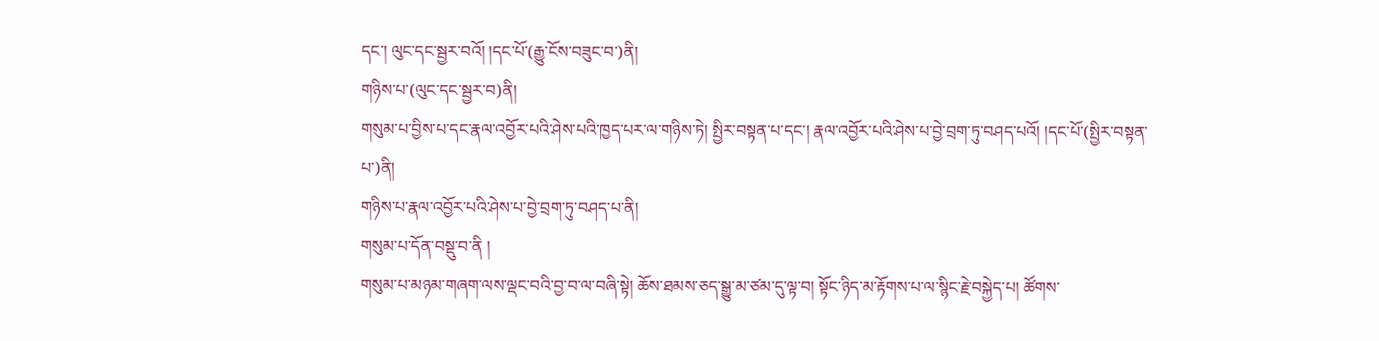དང་། ལུང་དང་སྦྱར་བའོ། །དང་པོ་(རྒྱུ་ངོས་བཟུང་བ་)ནི།
གཉིས་པ་(ལུང་དང་སྦྱར་བ)ནི།
གསུམ་པ་བྱིས་པ་དང་རྣལ་འབྱོར་པའི་ཤེས་པའི་ཁྱད་པར་ལ་གཉིས་ཏེ། སྤྱིར་བསྟན་པ་དང་། རྣལ་འབྱོར་པའི་ཤེས་པ་བྱེ་བྲག་ཏུ་བཤད་པའོ། །དང་པོ་(སྤྱིར་བསྟན་པ་)ནི།
གཉིས་པ་རྣལ་འབྱོར་པའི་ཤེས་པ་བྱེ་བྲག་ཏུ་བཤད་པ་ནི།
གསུམ་པ་དོན་བསྡུ་བ་ནི །
གསུམ་པ་མཉམ་གཞག་ལས་ལྡང་བའི་བྱ་བ་ལ་བཞི་སྟེ། ཆོས་ཐམས་ཅད་སྒྱུ་མ་ཙམ་དུ་ལྟ་བ། སྟོང་ཉིད་མ་རྟོགས་པ་ལ་སྙིང་རྗེ་བསྐྱེད་པ། ཚོགས་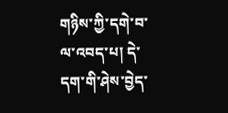གཉིས་ཀྱི་དགེ་བ་ལ་འབད་པ། དེ་དག་གི་ཤེས་བྱེད་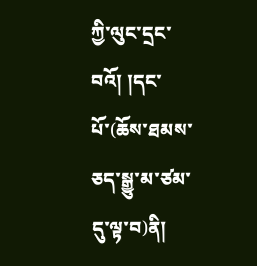ཀྱི་ལུང་དྲང་བའོ། །དང་པོ་(ཆོས་ཐམས་ཅད་སྒྱུ་མ་ཙམ་དུ་ལྟ་བ)ནི།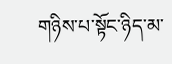གཉིས་པ་སྟོང་ཉིད་མ་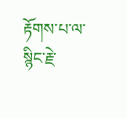རྟོགས་པ་ལ་སྙིང་རྗེ་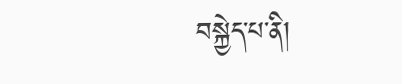བསྐྱེད་པ་ནི།